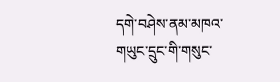དགེ་བཤེས་ནམ་མཁའ་གཡུང་དྲུང་གི་གསུང་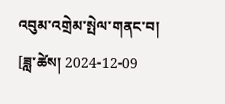འབུམ་འགྲེམ་སྤེལ་གནང་བ།
[ཟླ་ཚེས། 2024-12-09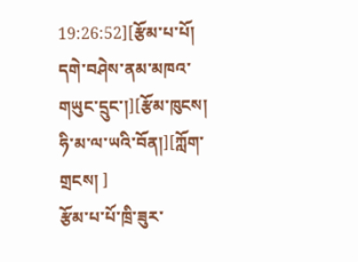19:26:52][རྩོམ་པ་པོ། དགེ་བཤེས་ནམ་མཁའ་གཡུང་དྲུང་།][རྩོམ་ཁུངས། ཧི་མ་ལ་ཡའི་བོན།][ཀློག་གྲངས། ]
རྩོམ་པ་པོ་ཁྲི་ཟུར་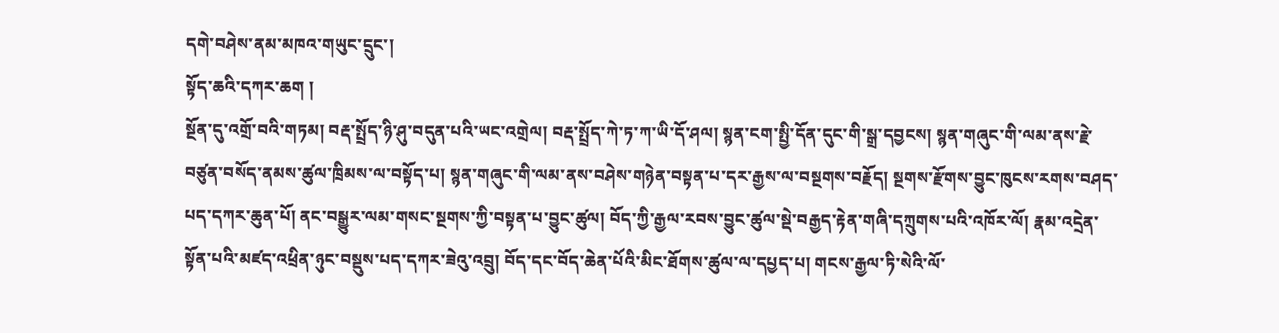དགེ་བཤེས་ནམ་མཁའ་གཡུང་དྲུང་།
སྟོད་ཆའི་དཀར་ཆག །
སྔོན་དུ་འགྲོ་བའི་གཏམ། བརྡ་སྤྲོད་ཉི་ཤུ་བདུན་པའི་ཡང་འགྲེལ། བརྡ་སྤྲོད་ཀེ་ཏ་ཀ་ཡི་དོ་ཤལ། སྙན་ངག་སྤྱི་དོན་དུང་གི་སྒྲ་དབྱངས། སྙན་གཞུང་གི་ལམ་ནས་རྗེ་བཙུན་བསོད་ནམས་ཚུལ་ཁྲིམས་ལ་བསྟོད་པ། སྙན་གཞུང་གི་ལམ་ནས་བཤེས་གཉེན་བསྟན་པ་དར་རྒྱས་ལ་བསྔགས་བརྗོད། སྔགས་རྫོགས་བྱུང་ཁུངས་རགས་བཤད་པད་དཀར་ཆུན་པོ། ནང་བསྒྱུར་ལམ་གསང་སྔགས་ཀྱི་བསྟན་པ་བྱུང་ཚུལ། བོད་ཀྱི་རྒྱལ་རབས་བྱུང་ཚུལ་སྡེ་བརྒྱད་རྟེན་གཞི་དཀྲུགས་པའི་འཁོར་ལོ། རྣམ་འདྲེན་སྟོན་པའི་མཛད་འཕྲིན་ཉུང་བསྡུས་པད་དཀར་ཟེའུ་འབྲུ། བོད་དང་བོད་ཆེན་པོའི་མིང་ཐོགས་ཚུལ་ལ་དཔྱད་པ། གངས་རྒྱལ་ཏི་སེའི་ལོ་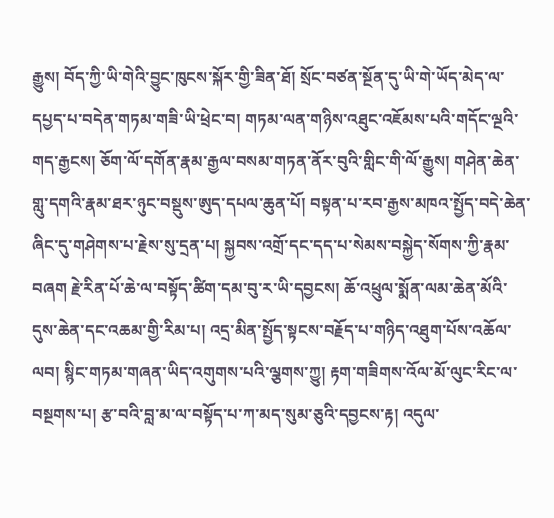རྒྱུས། བོད་ཀྱི་ཡི་གེའི་བྱུང་ཁུངས་སྐོར་གྱི་ཟིན་ཐོ། སྲོང་བཙན་སྔོན་དུ་ཡི་གེ་ཡོད་མེད་ལ་དཔྱད་པ་བདེན་གཏམ་གཟི་ཡི་ཕྲེང་བ། གཏམ་ལན་གཉིས་འཐུང་འཇོམས་པའི་གདོང་ལྔའི་གད་རྒྱངས། ཅོག་ལོ་དགོན་རྣམ་རྒྱལ་བསམ་གཏན་ནོར་བུའི་གླིང་གི་ལོ་རྒྱུས། གཤེན་ཆེན་གླུ་དགའི་རྣམ་ཐར་ཉུང་བསྡུས་ཨུད་དཔལ་ཆུན་པོ། བསྟན་པ་རབ་རྒྱས་མཁའ་སྤྱོད་བདེ་ཆེན་ཞིང་དུ་གཤེགས་པ་རྗེས་སུ་དྲན་པ། སྐྱབས་འགྲོ་དང་དད་པ་སེམས་བསྐྱེད་སོགས་ཀྱི་རྣམ་བཞག རྗེ་རིན་པོ་ཆེ་ལ་བསྟོད་ཚིག་དམ་བུ་ར་ཡི་དབྱངས། ཆོ་འཕྲུལ་སྨོན་ལམ་ཆེན་མོའི་དུས་ཆེན་དང་འཆམ་གྱི་རིམ་པ། འདྲ་མིན་སྤྱོད་སྟངས་བརྗོད་པ་གཉིད་འཐུག་པོས་འཆོལ་ལབ། སྙིང་གཏམ་གཞན་ཡིད་འགུགས་པའི་ལྕགས་ཀྱུ། རྟག་གཟིགས་འོལ་མོ་ལུང་རིང་ལ་བསྔགས་པ། རྩ་བའི་བླ་མ་ལ་བསྟོད་པ་ཀ་མད་སུམ་ཅུའི་དབྱངས་རྟ། འདུལ་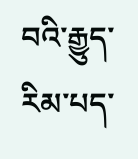བའི་རྒྱུད་རིམ་པད་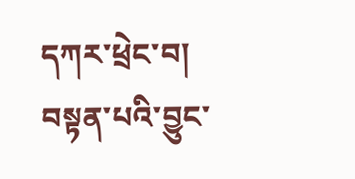དཀར་ཕྲེང་བ། བསྟན་པའི་བྱུང་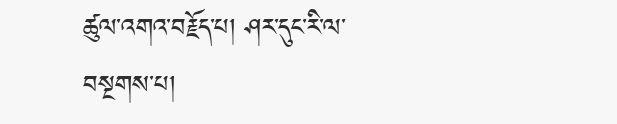ཚུལ་འགའ་བརྗོད་པ། ཤར་དུང་རི་ལ་བསྔགས་པ།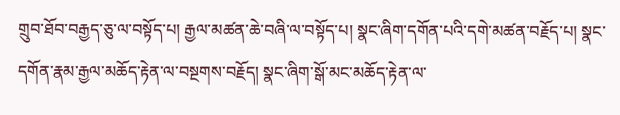གྲུབ་ཐོབ་བརྒྱད་ཅུ་ལ་བསྟོད་པ། རྒྱལ་མཚན་ཆེ་བཞི་ལ་བསྟོད་པ། སྣང་ཞིག་དགོན་པའི་དགེ་མཚན་བརྗོད་པ། སྣང་དགོན་རྣམ་རྒྱལ་མཆོད་རྟེན་ལ་བསྔགས་བརྗོད། སྣང་ཞིག་སྒོ་མང་མཆོད་རྟེན་ལ་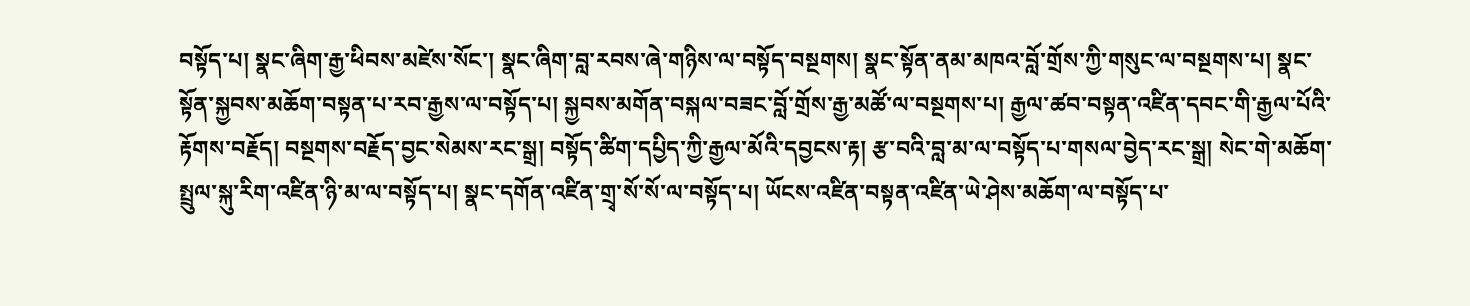བསྟོད་པ། སྣང་ཞིག་རྒྱ་ཕིབས་མཛེས་སོང་། སྣང་ཞིག་བླ་རབས་ཞེ་གཉིས་ལ་བསྟོད་བསྔགས། སྣང་སྟོན་ནམ་མཁའ་བློ་གྲོས་ཀྱི་གསུང་ལ་བསྔགས་པ། སྣང་སྟོན་སྐྱབས་མཆོག་བསྟན་པ་རབ་རྒྱས་ལ་བསྟོད་པ། སྐྱབས་མགོན་བསྐལ་བཟང་བློ་གྲོས་རྒྱ་མཚོ་ལ་བསྔགས་པ། རྒྱལ་ཚབ་བསྟན་འཛིན་དབང་གི་རྒྱལ་པོའི་རྟོགས་བརྗོད། བསྔགས་བརྗོད་བྱང་སེམས་རང་སྒྲ། བསྟོད་ཚིག་དཔྱིད་ཀྱི་རྒྱལ་མོའི་དབྱངས་རྟ། རྩ་བའི་བླ་མ་ལ་བསྟོད་པ་གསལ་བྱེད་རང་སྒྲ། སེང་གེ་མཆོག་སྤྲུལ་སྐུ་རིག་འཛིན་ཉི་མ་ལ་བསྟོད་པ། སྣང་དགོན་འཛིན་གྲྭ་སོ་སོ་ལ་བསྟོད་པ། ཡོངས་འཛིན་བསྟན་འཛིན་ཡེ་ཤེས་མཆོག་ལ་བསྟོད་པ་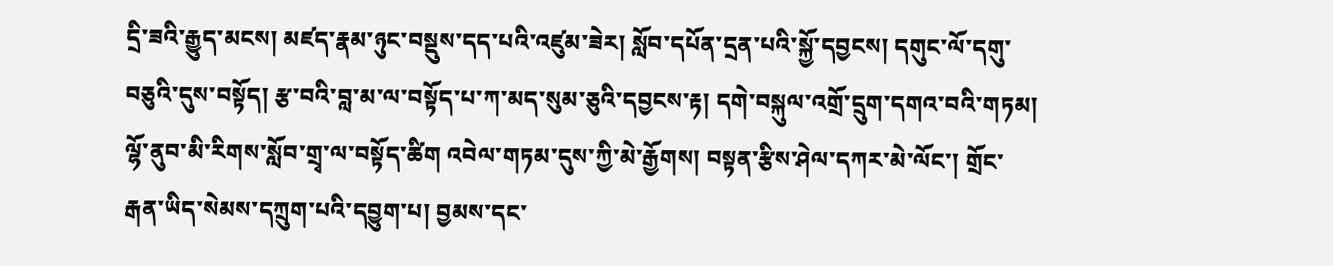དྲི་ཟའི་རྒྱུད་མངས། མཛད་རྣམ་ཉུང་བསྡུས་དད་པའི་འཛུམ་ཟེར། སློབ་དཔོན་དྲན་པའི་སྐྱོ་དབྱངས། དགུང་ལོ་དགུ་བཅུའི་དུས་བསྟོད། རྩ་བའི་བླ་མ་ལ་བསྟོད་པ་ཀ་མད་སུམ་ཅུའི་དབྱངས་རྟ། དགེ་བསྐུལ་འགྲོ་དྲུག་དགའ་བའི་གཏམ། ལྷོ་ནུབ་མི་རིགས་སློབ་གྲྭ་ལ་བསྟོད་ཚིག འབེལ་གཏམ་དུས་ཀྱི་མེ་རྒྱོགས། བསྟན་རྩིས་ཤེལ་དཀར་མེ་ལོང་། གྲོང་རྒན་ཡིད་སེམས་དཀྲུག་པའི་དབྱུག་པ། བྱམས་དང་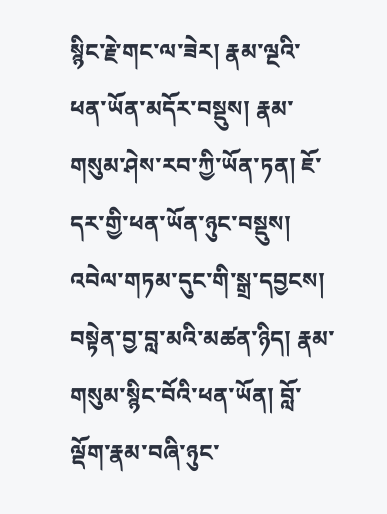སྙིང་རྗེ་གང་ལ་ཟེར། རྣམ་ལྔའི་ཕན་ཡོན་མདོར་བསྡུས། རྣམ་གསུམ་ཤེས་རབ་ཀྱི་ཡོན་ཏན། ཇོ་དར་གྱི་ཕན་ཡོན་ཉུང་བསྡུས། འབེལ་གཏམ་དུང་གི་སྒྲ་དབྱངས། བསྟེན་བྱ་བླ་མའི་མཚན་ཉིད། རྣམ་གསུམ་སྙིང་བོའི་ཕན་ཡོན། བློ་ལྡོག་རྣམ་བཞི་ཉུང་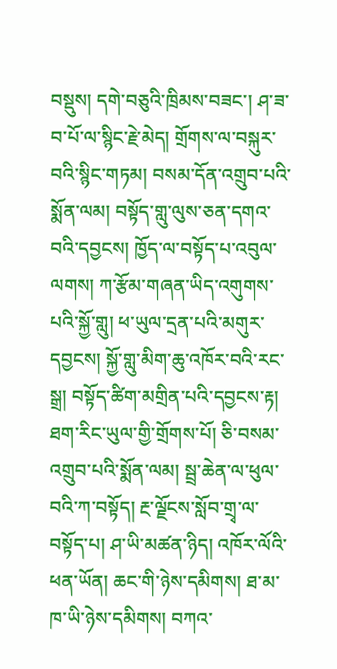བསྡུས། དགེ་བཅུའི་ཁྲིམས་བཟང་། ཤ་ཟ་བ་པོ་ལ་སྙིང་རྗེ་མེད། གྲོགས་ལ་བསྐུར་བའི་སྙིང་གཏམ། བསམ་དོན་འགྲུབ་པའི་སྨོན་ལམ། བསྟོད་གླུ་ལུས་ཅན་དགའ་བའི་དབྱངས། ཁྱོད་ལ་བསྟོད་པ་འབུལ་ལགས། ཀ་རྩོམ་གཞན་ཡིད་འགུགས་པའི་སྐྱོ་གླུ། ཕ་ཡུལ་དྲན་པའི་མགུར་དབྱངས། སྐྱོ་གླུ་མིག་ཆུ་འཁོར་བའི་རང་སྒྲ། བསྟོད་ཚིག་མགྲིན་པའི་དབྱངས་རྟ། ཐག་རིང་ཡུལ་གྱི་གྲོགས་པོ། ཅི་བསམ་འགྲུབ་པའི་སྨོན་ལམ། སྦྲ་ཆེན་ལ་ཕུལ་བའི་ཀ་བསྟོད། རྔ་ལྗོངས་སློབ་གྲྭ་ལ་བསྟོད་པ། ཤ་ཡི་མཚན་ཉིད། འཁོར་ལོའི་ཕན་ཡོན། ཆང་གི་ཉེས་དམིགས། ཐ་མ་ཁ་ཡི་ཉེས་དམིགས། བཀའ་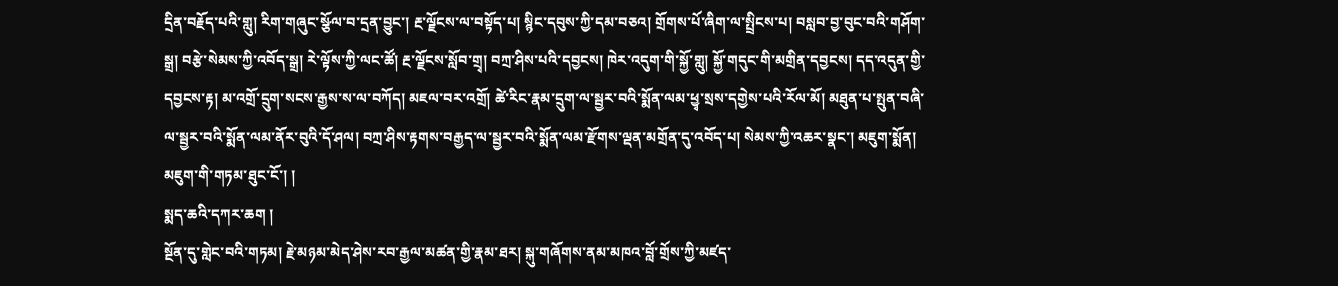དྲིན་བརྗོད་པའི་གླུ། རིག་གཞུང་སྩོལ་བ་དྲན་བྱུང་། རྔ་ལྗོངས་ལ་བསྟོད་པ། སྙིང་དབུས་ཀྱི་དམ་བཅའ། གྲོགས་པོ་ཞིག་ལ་སྤྲིངས་པ། བསླབ་བྱ་བུང་བའི་གཤོག་སྒྲ། བརྩེ་སེམས་ཀྱི་འབོད་སྒྲ། རེ་ལྟོས་ཀྱི་ལང་ཚོ། རྔ་ལྗོངས་སློབ་གྲྭ། བཀྲ་ཤིས་པའི་དབྱངས། ཁེར་འདུག་གི་སྐྱོ་གླུ། སྐྱོ་གདུང་གི་མགྲིན་དབྱངས། དད་འདུན་གྱི་དབྱངས་རྟ། མ་འགྲོ་དྲུག་སངས་རྒྱས་ས་ལ་བཀོད། མཇལ་བར་འགྲོ། ཚེ་རིང་རྣམ་དྲུག་ལ་སྦྱར་བའི་སྨོན་ལམ་ཕྱྭ་སྲས་དགྱེས་པའི་རོལ་མོ། མཐུན་པ་སྤུན་བཞི་ལ་སྦྱར་བའི་སྨོན་ལམ་ནོར་བུའི་དོ་ཤལ། བཀྲ་ཤིས་རྟགས་བརྒྱད་ལ་སྦྱར་བའི་སྨོན་ལམ་རྫོགས་ལྡན་མགྲོན་དུ་འབོད་པ། སེམས་ཀྱི་འཆར་སྣང་། མཇུག་སྨོན། མཇུག་གི་གཏམ་ཐུང་ངོ་། །
སྨད་ཆའི་དཀར་ཆག །
སྔོན་དུ་གླེང་བའི་གཏམ། རྗེ་མཉམ་མེད་ཤེས་རབ་རྒྱལ་མཚན་གྱི་རྣམ་ཐར། སྐུ་གཞོགས་ནམ་མཁའ་བློ་གྲོས་ཀྱི་མཛད་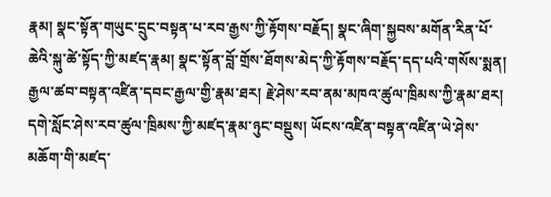རྣམ། སྣང་སྟོན་གཡུང་དྲུང་བསྟན་པ་རབ་རྒྱས་ཀྱི་རྟོགས་བརྗོད། སྣང་ཞིག་སྐྱབས་མགོན་རིན་པོ་ཆེའི་སྐུ་ཚེ་སྟོད་ཀྱི་མཛད་རྣམ། སྣང་སྟོན་བློ་གྲོས་ཐོགས་མེད་ཀྱི་རྟོགས་བརྗོད་དད་པའི་གསོས་སྨན། རྒྱལ་ཚབ་བསྟན་འཛིན་དབང་རྒྱལ་གྱི་རྣམ་ཐར། རྗེ་ཤེས་རབ་ནམ་མཁའ་ཚུལ་ཁྲིམས་ཀྱི་རྣམ་ཐར། དགེ་སློང་ཤེས་རབ་ཚུལ་ཁྲིམས་ཀྱི་མཛད་རྣམ་ཉུང་བསྡུས། ཡོངས་འཛིན་བསྟན་འཛིན་ཡེ་ཤེས་མཆོག་གི་མཛད་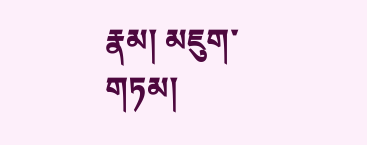རྣམ། མཇུག་གཏམ།